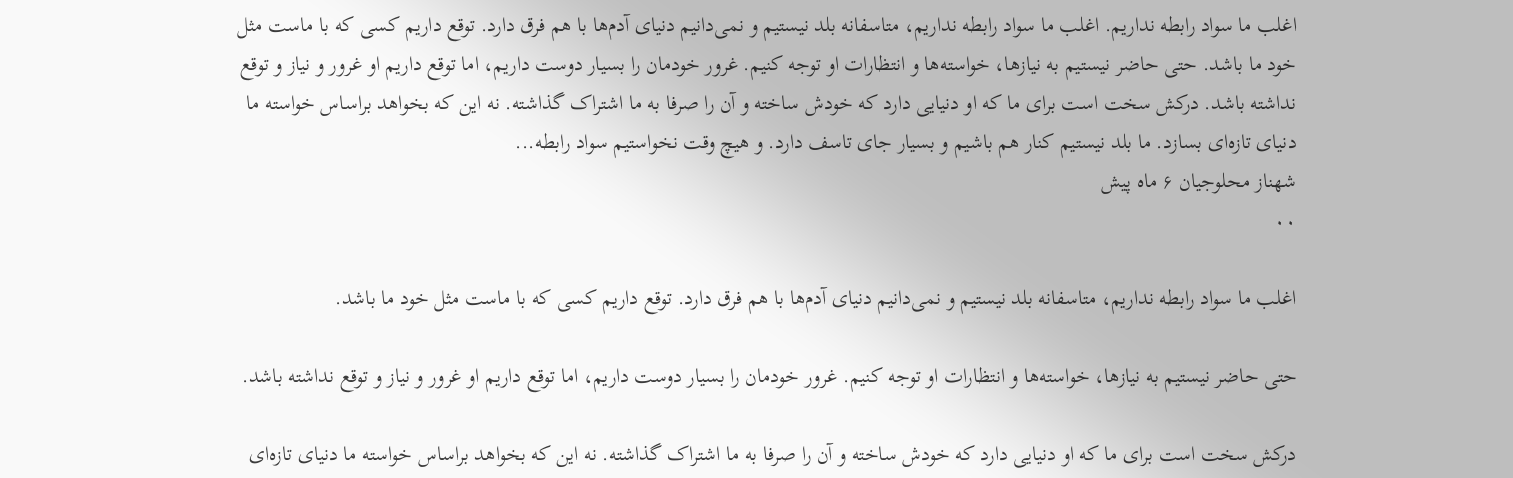اغلب ما سواد رابطه نداریم. اغلب ما سواد رابطه نداریم، متاسفانه بلد نيستيم و نمی‌دانیم دنیای آدم‌ها با هم فرق دارد. توقع داریم کسی که با ماست مثل خود ما باشد. حتی حاضر نيستيم به نیازها، خواسته‌ها و انتظارات او توجه کنیم. غرور خودمان را بسیار دوست داریم، اما توقع داریم او غرور و نیاز و توقع نداشته باشد. درکش سخت است برای ما که او دنیایی دارد که خودش ساخته و آن را صرفا به ما اشتراک گذاشته. نه این‌ که بخواهد براساس خواسته‌ ما دنیای تازه‌ای بسازد. ما بلد نیستیم کنار هم باشیم و بسیار جای تاسف دارد. و هیچ وقت نخواستیم سواد رابطه...
شهناز محلوجیان ۶ ماه پیش
۰۰

اغلب ما سواد رابطه نداریم، متاسفانه بلد نيستيم و نمی‌دانیم دنیای آدم‌ها با هم فرق دارد. توقع داریم کسی که با ماست مثل خود ما باشد.

حتی حاضر نيستيم به نیازها، خواسته‌ها و انتظارات او توجه کنیم. غرور خودمان را بسیار دوست داریم، اما توقع داریم او غرور و نیاز و توقع نداشته باشد.

درکش سخت است برای ما که او دنیایی دارد که خودش ساخته و آن را صرفا به ما اشتراک گذاشته. نه این‌ که بخواهد براساس خواسته‌ ما دنیای تازه‌ای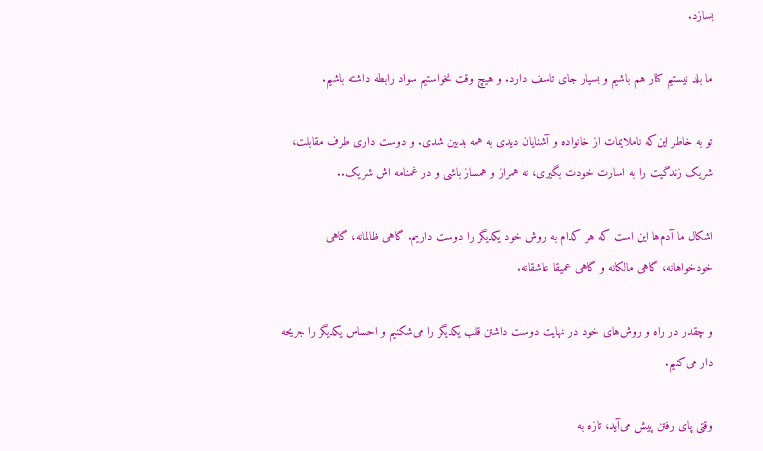بسازد.

ما بلد نیستیم کنار هم باشیم و بسیار جای تاسف دارد. و هیچ وقت نخواستیم سواد رابطه داشته باشیم.

تو به خاطر این‌که ناملایمات از خانواده و آشنایان دیدی به همه بدبین شدی. و دوست داری طرف مقابلت، شریک زندگیت را به اسارت خودت بگیری، نه همراز و همساز باشی و در غمنامه اش شریک..

اشکال ما آدم‌ها این است که هر کدام به روش خود یکدیگر را دوست داریم. گاهی ظالمانه، گاهی خودخواهانه، گاهی مالکانه و گاهی عميقا عاشقانه.

و چقدر در راه و روش‌های خود در نهایت دوست داشتن قلب یکدیگر را می‌شکنیم و احساس یکدیگر را جریحه دار می‌کنیم.

وقتی پای رفتن پیش می‌آید، تازه به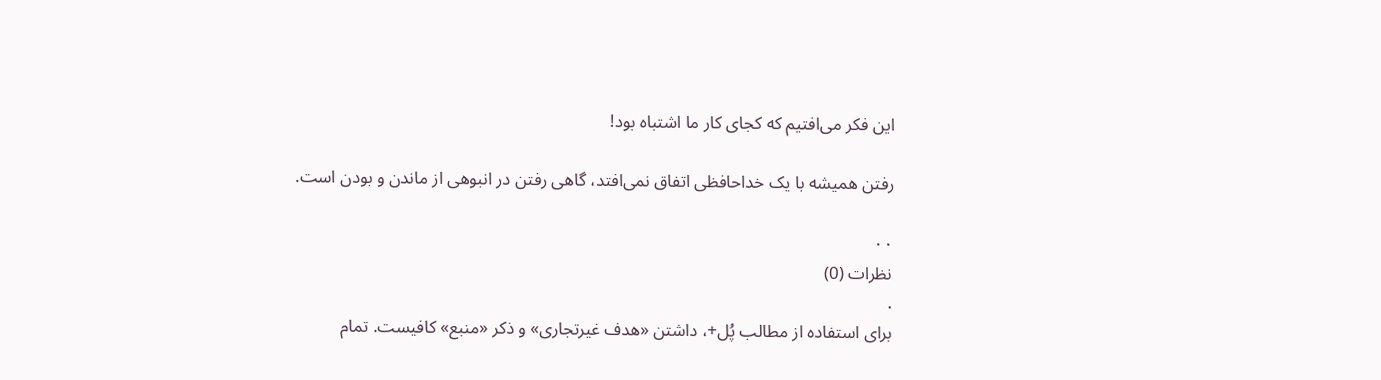این فکر می‌افتیم که کجای کار ما اشتباه بود!

رفتن همیشه با یک خداحافظی اتفاق نمی‌افتد، گاهی رفتن در انبوهی از ماندن و بودن است.

۰۰
نظرات (0)
.
برای استفاده از مطالب پُل+، داشتن «هدف غیرتجاری» و ذکر «منبع» کافیست. تمام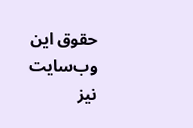حقوق اين وب‌سايت نیز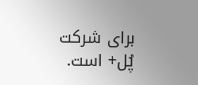برای شرکت پُل+ است.